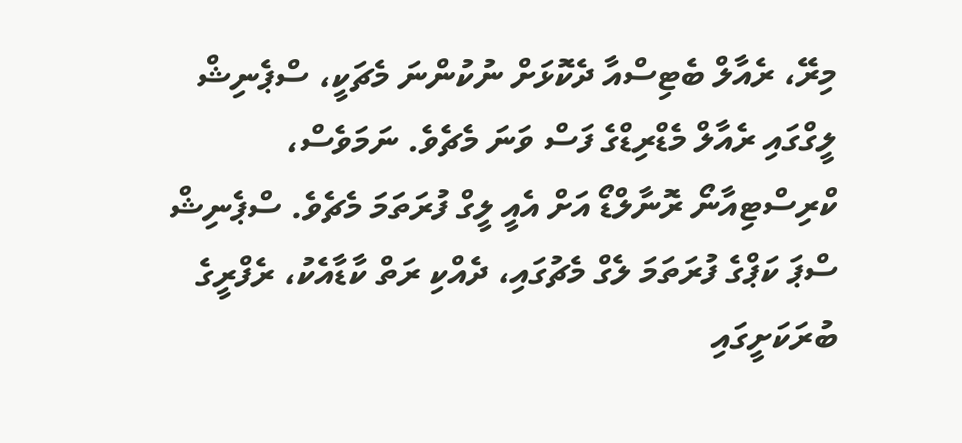މިރޭ، ރެއާލް ބެޓިސްއާ ދެކޮޅަށް ނުކުންނަ މެޗަކީ، ސްޕެނިޝް ލީގްގައި ރެއާލް މެޑްރިޑްގެ ފަސް ވަނަ މެޗެވެ. ނަމަވެސް، ކްރިސްޓިއާނޯ ރޮނާލްޑޯ އަށް އެއީ ލީގް ފުރަތަމަ މެޗެވެ. ސްޕެނިޝް ސްޕަ ކަޕްގެ ފުރަތަމަ ލެގް މެޗުގައި، ދެއްކި ރަތް ކާޑާއެކު، ރެފްރީގެ ބުރަކަށީގައި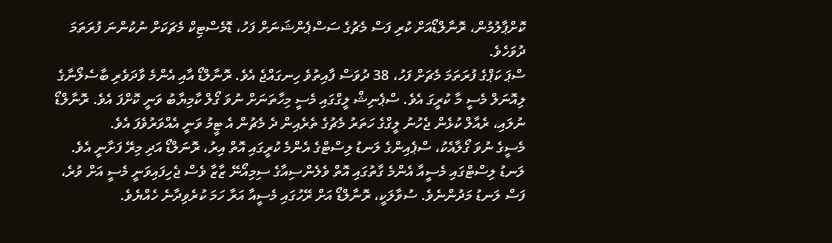ކޮށްޕާލުމުން، ރޮނާލްޑޯއަށް ކުރި ފަސް މެޗުގެ ސަސްޕެންޝަނަށް ފަހު، ޑޮމެސްޓިކް މެޗަކަށް ނުކުންނަ ފުރަތަމަ ދުވަހެވެ.
ސްޕަ ކަޕްގެ ފުރަތަމަ މެޗަށް ފަހު، 38 ދުވަސް ފާއިތުވެ ހިނގައްޖެ އެވެ. ރޮނާލްޑޯ އާއި އެންމެ ވާދަވެރި ބާސެލޯނާގެ ލިއޮނަލް މެސީ މާ ކުރީގަ އެވެ. ސްޕެނިޝް ލީގްގައި މެސީ މިހާތަނަށް ނުވަ ގޯލް ކާމިޔާބު ވަނީ ކޮށްފަ އެވެ. ރޮނާލްޑޯ ނުލައި، ރެއާލް ކުޅެން ޖެހުނު ލީގްގެ ހަތަރު މެޗުގެ ތެރެއިން ދެ މެޗުން އެ ޓީމު ވަނީ އެއްވަރުވެފަ އެވެ.
މެސީގެ ނުވަ ގޯލާއެކު، ސްޕެއިންގެ ލަނޑު ލިސްޓްގެ އެންމެ ކުރީގައި އޮތް އިރު، ރޮނަލްޑޯ އަދި މިރޭ ފަށާނީ އެވެ. ލަނޑު ލިސްޓްގައި މެސީއާ އެންމެ ގާތުގައި އޮތް ވެލެންސިއާގެ ސިމިއޯނޭ ޒާޒާ ވެސް ޖެހިފައިވަނީ މެސީ އަށް ވުރެ، ފަސް ލަނޑު މަދުންނެވެ. ސުވާލަކީ، ރޮނާލްޑޯ އަށް ރޭހުގައި މެސީއާ އަރާ ހަމަ ކުރެވިދާނެ ހެއްޔެވެ.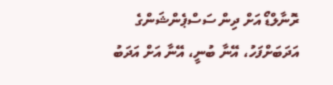ރޮނާލްޑޯ އަށް ދިން ސަސްޕެންޝަންގެ އަދަބަށްފަހު، އޭނާ ބުނީ، އޭނާ އަށް އަދަބު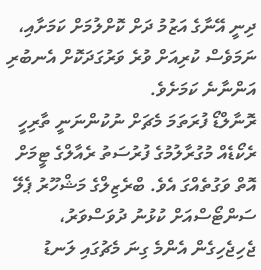ދިނީ އޭނާގެ އަޒުމު ދަށް ކޮށްލުމަށް ކަމަށާއި، ނަމަވެސް ކުރިއަށް ވުރެ ވަރުގަދަކޮށް އެނބުރި އަންނާނެ ކަމަށެވެ.
ރޮނާލްޑޯ ފުރަތަމަ މެޗަށް ނުކުންނަނީ ތާރިހީ ރެކޯޑެއް މުގުރާލުމުގެ ފުރުސަތު ރެއާލްގެ ޓީމަށް އޮތް ވަގުތެއްގަ އެވެ. ބްރެޒިލްގެ މަޝްހޫރު ޕެލޭ ސަންޓޯސްއަށް ކުޅުނު ދުވަސްވަރު، ޖެހިޖެހިގެން އެންމެ ގިނަ މެޗުގައި ލަނޑު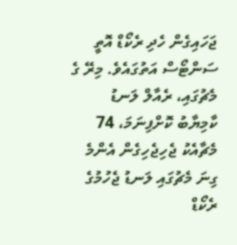ޖަހައިގެން ހެދި ރެކޯޑް އޮތީ ސަންޓޯސް އަތުގައެވެ. މިރޭ ގެ މެޗުގައި، ރެއާލް ލަނޑު ކާމިޔާބު ކޮށްފިނަމަ، 74 މެޗާއެކު ޖެހިޖެހިގެން އެންމެ ގިނަ މެޗުގައި ލަނޑު ޖެހުމުގެ ރެކޯޑް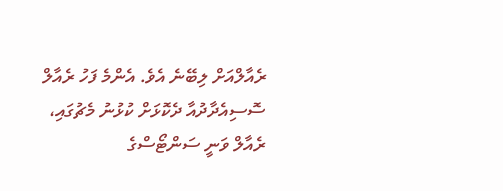ރެއާލްއަށް ލިބޭނެ އެވެ. އެންމެ ފަހު ރެއާލް ސޮސިއެދާދުއާ ދެކޮޅަށް ކުޅުނު މެޗުގައި، ރެއާލް ވަނީ ސަންޓޯސްގެ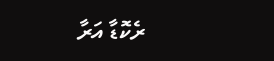ރެކޮޑާ އަރާ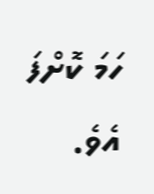ހަމަ ކޮށްފަ އެވެ.